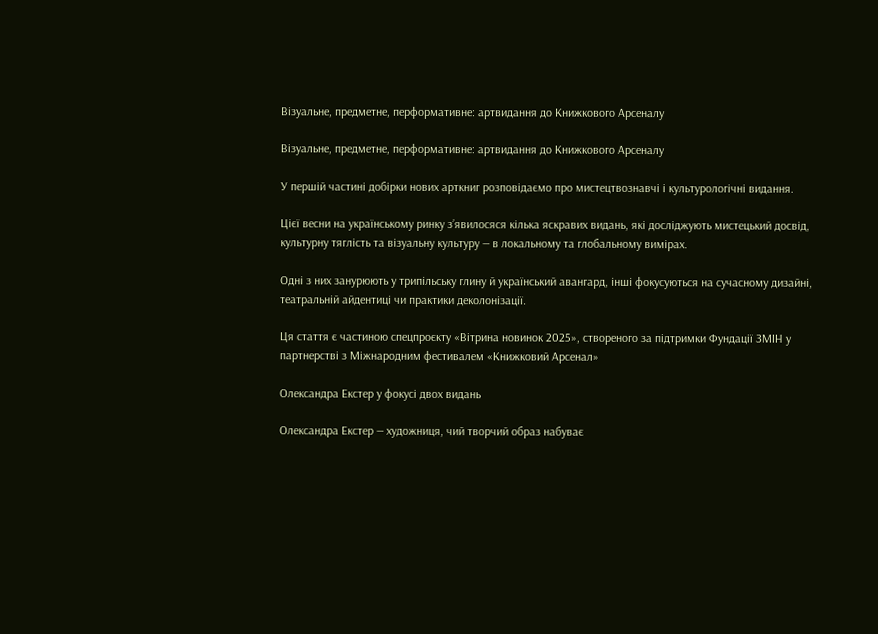Візуальне, предметне, перформативне: артвидання до Книжкового Арсеналу

Візуальне, предметне, перформативне: артвидання до Книжкового Арсеналу

У першій частині добірки нових арткниг розповідаємо про мистецтвознавчі і культурологічні видання.

Цієї весни на українському ринку зʼявилосяся кілька яскравих видань, які досліджують мистецький досвід, культурну тяглість та візуальну культуру — в локальному та глобальному вимірах.

Одні з них занурюють у трипільську глину й український авангард, інші фокусуються на сучасному дизайні, театральній айдентиці чи практики деколонізації.

Ця стаття є частиною спецпроєкту «Вітрина новинок 2025», створеного за підтримки Фундації ЗМІН у партнерстві з Міжнародним фестивалем «Книжковий Арсенал»

Олександра Екстер у фокусі двох видань

Олександра Екстер — художниця, чий творчий образ набуває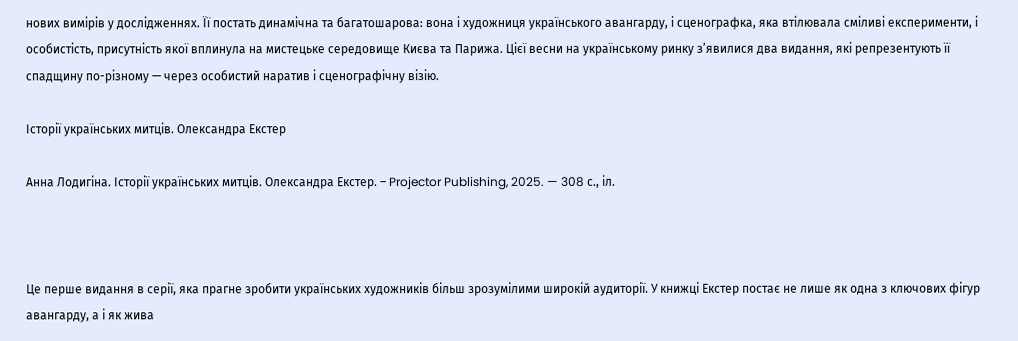нових вимірів у дослідженнях. Її постать динамічна та багатошарова: вона і художниця українського авангарду, і сценографка, яка втілювала сміливі експерименти, і особистість, присутність якої вплинула на мистецьке середовище Києва та Парижа. Цієї весни на українському ринку з’явилися два видання, які репрезентують її спадщину по-різному — через особистий наратив і сценографічну візію.

Історії українських митців. Олександра Екстер

Анна Лодигіна. Історії українських митців. Олександра Екстер. – Projector Publishing, 2025. — 308 с., іл.



Це перше видання в серії, яка прагне зробити українських художників більш зрозумілими широкій аудиторії. У книжці Екстер постає не лише як одна з ключових фігур авангарду, а і як жива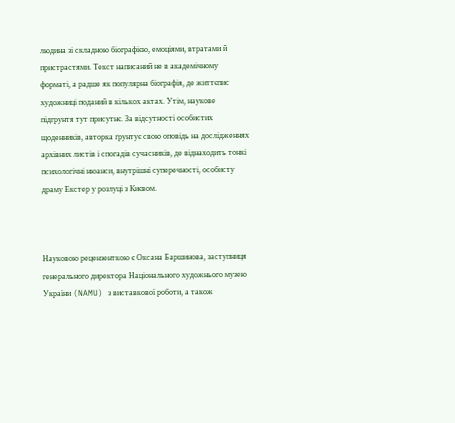людина зі складною біографією, емоціями, втратами й пристрастями. Текст написаний не в академічному форматі, а радше як популярна біографія, де життєпис художниці поданий в кількох актах. Утім, наукове підгрунтя тут присутнє. За відсутності особистих щоденників, авторка ґрунтує свою оповідь на дослідженнях архівних листів і спогадів сучасників, де віднаходить тонкі психологічні нюанси, внутрішні суперечності, особисту драму Екстер у розлуці з Києвом.



Науковою рецензенткою є Оксана Баршинова, заступниця генерального директора Національного художнього музею України (NAMU) з виставкової роботи, а також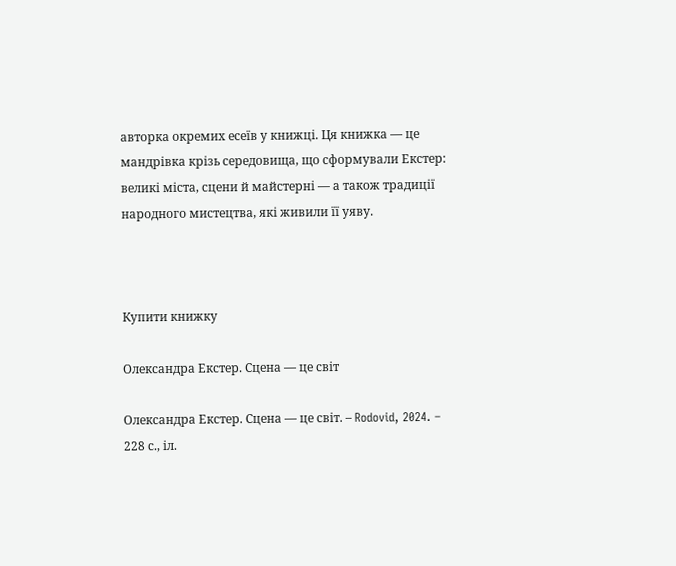авторка окремих есеїв у книжці. Ця книжка — це мандрівка крізь середовища, що сформували Екстер: великі міста, сцени й майстерні — а також традиції народного мистецтва, які живили її уяву.



Купити книжку

Олександра Екстер. Сцена — це світ

Олександра Екстер. Сцена — це світ. – Rodovid, 2024. – 228 с., іл.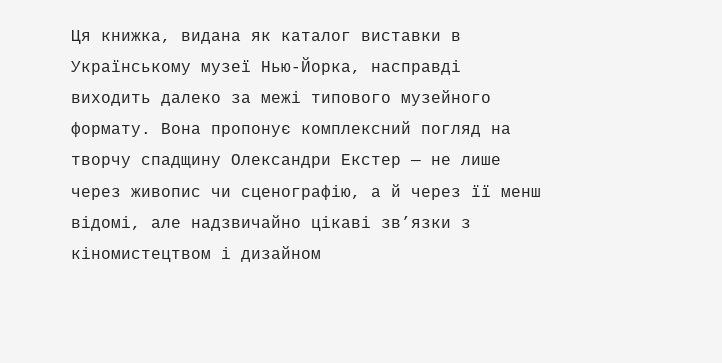Ця книжка, видана як каталог виставки в Українському музеї Нью-Йорка, насправді виходить далеко за межі типового музейного формату. Вона пропонує комплексний погляд на творчу спадщину Олександри Екстер — не лише через живопис чи сценографію, а й через її менш відомі, але надзвичайно цікаві зв’язки з кіномистецтвом і дизайном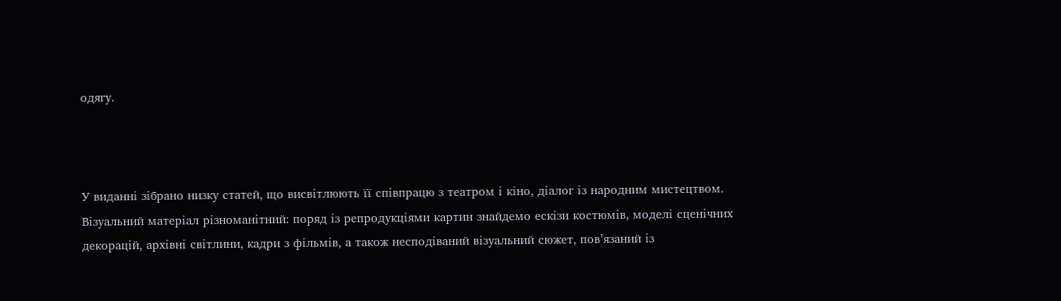одягу.



У виданні зібрано низку статей, що висвітлюють її співпрацю з театром і кіно, діалог із народним мистецтвом. Візуальний матеріал різноманітний: поряд із репродукціями картин знайдемо ескізи костюмів, моделі сценічних декорацій, архівні світлини, кадри з фільмів, а також несподіваний візуальний сюжет, пов’язаний із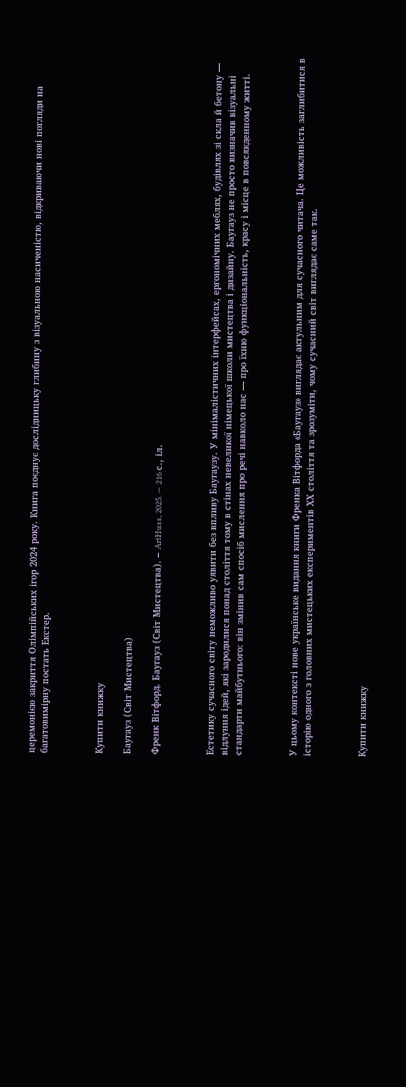церемонією закриття Олімпійських ігор 2024 року. Книга поєднує дослідницьку глибину з візуальною насиченістю, відкриваючи нові погляди на багатовимірну постать Екстер.



Купити книжку

Баугауз (Світ Мистецтва)

Френк Вітфорд. Баугауз (Світ Мистецтва). – ArtHuss, 2025. — 216 с., іл.



Естетику сучасного світу неможливо уявити без впливу Баугаузу. У мінімалістичних інтерфейсах, ергономічних меблях, будівлях зі скла й бетону — відлуння ідей, які зародилися понад століття тому в стінах невеликої німецької школи мистецтва і дизайну. Баугауз не просто визначив візуальні стандарти майбутнього: він змінив сам спосіб мислення про речі навколо нас — про їхню функціональність, красу і місце в повсякденному житті.



У цьому контексті нове українське видання книги Френка Вітфорда «Баугауз» виглядає актульним для сучасного читача. Це можливість заглибитися в історію одного з головних мистецьких експериментів ХХ століття та зрозуміти, чому сучасний світ виглядає саме так.



Купити книжку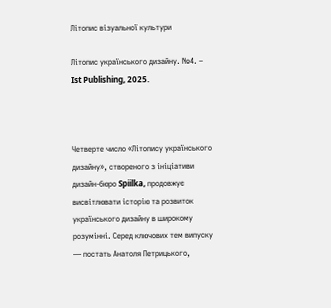Літопис візуальної культури

Літопис українського дизайну. №4. – Ist Publishing, 2025.



Четверте число «Літопису українського дизайну», створеного з ініціативи дизайн-бюро Spiilka, продовжує висвітлювати історію та розвиток українського дизайну в широкому розумінні. Серед ключових тем випуску — постать Анатоля Петрицького,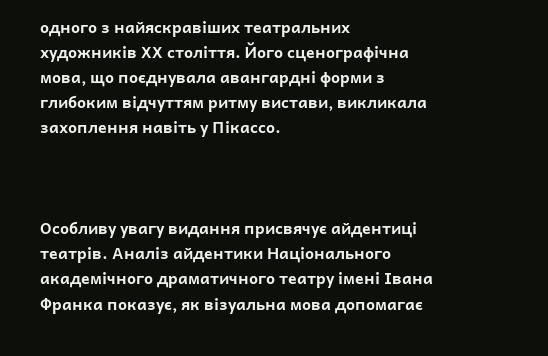одного з найяскравіших театральних художників ХХ століття. Його сценографічна мова, що поєднувала авангардні форми з глибоким відчуттям ритму вистави, викликала захоплення навіть у Пікассо.



Особливу увагу видання присвячує айдентиці театрів. Аналіз айдентики Національного академічного драматичного театру імені Івана Франка показує, як візуальна мова допомагає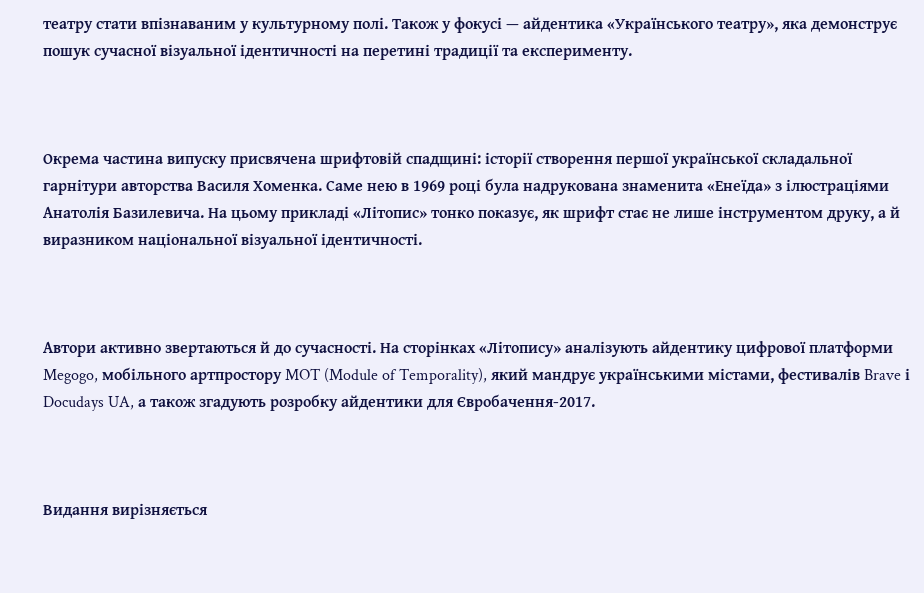театру стати впізнаваним у культурному полі. Також у фокусі — айдентика «Українського театру», яка демонструє пошук сучасної візуальної ідентичності на перетині традиції та експерименту.



Окрема частина випуску присвячена шрифтовій спадщині: історії створення першої української складальної гарнітури авторства Василя Хоменка. Саме нею в 1969 році була надрукована знаменита «Енеїда» з ілюстраціями Анатолія Базилевича. На цьому прикладі «Літопис» тонко показує, як шрифт стає не лише інструментом друку, а й виразником національної візуальної ідентичності.



Автори активно звертаються й до сучасності. На сторінках «Літопису» аналізують айдентику цифрової платформи Megogo, мобільного артпростору MOT (Module of Temporality), який мандрує українськими містами, фестивалів Brave і Docudays UA, а також згадують розробку айдентики для Євробачення-2017.



Видання вирізняється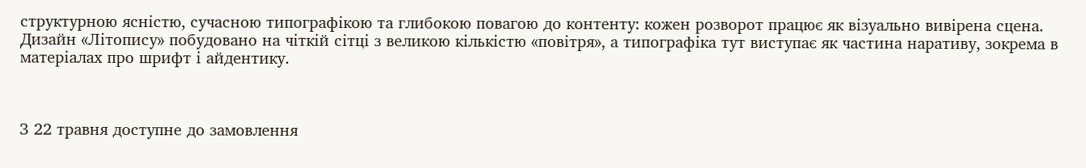структурною ясністю, сучасною типографікою та глибокою повагою до контенту: кожен розворот працює як візуально вивірена сцена. Дизайн «Літопису» побудовано на чіткій сітці з великою кількістю «повітря», а типографіка тут виступає як частина наративу, зокрема в матеріалах про шрифт і айдентику.



З 22 травня доступне до замовлення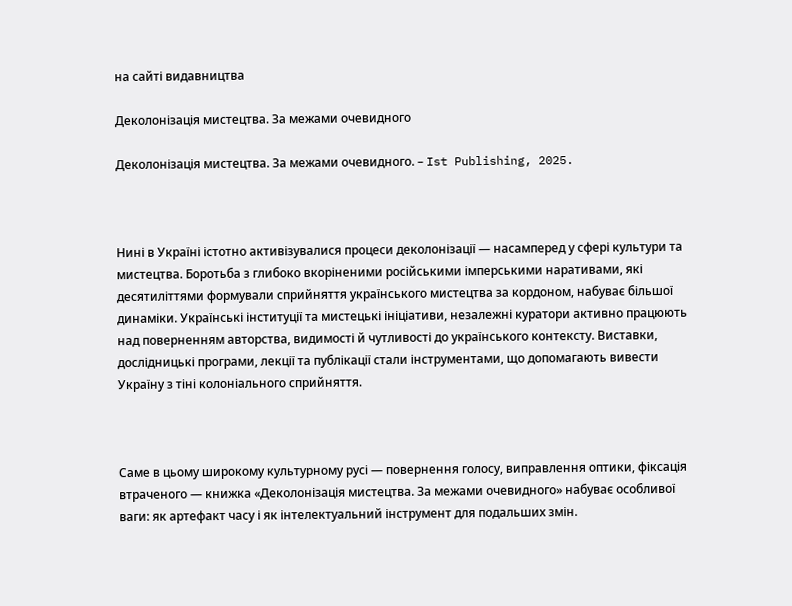на сайті видавництва

Деколонізація мистецтва. За межами очевидного

Деколонізація мистецтва. За межами очевидного. – Ist Publishing, 2025.



Нині в Україні істотно активізувалися процеси деколонізації — насамперед у сфері культури та мистецтва. Боротьба з глибоко вкоріненими російськими імперськими наративами, які десятиліттями формували сприйняття українського мистецтва за кордоном, набуває більшої динаміки. Українські інституції та мистецькі ініціативи, незалежні куратори активно працюють над поверненням авторства, видимості й чутливості до українського контексту. Виставки, дослідницькі програми, лекції та публікації стали інструментами, що допомагають вивести Україну з тіні колоніального сприйняття.



Саме в цьому широкому культурному русі — повернення голосу, виправлення оптики, фіксація втраченого — книжка «Деколонізація мистецтва. За межами очевидного» набуває особливої ваги: як артефакт часу і як інтелектуальний інструмент для подальших змін.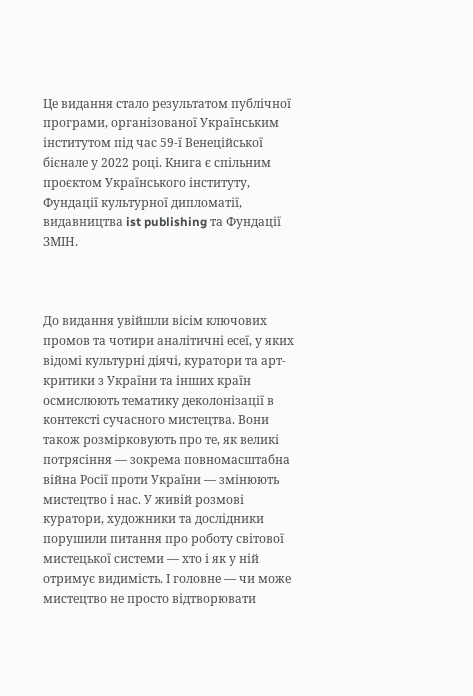Це видання стало результатом публічної програми, організованої Українським інститутом під час 59-ї Венеційської бієнале у 2022 році. Книга є спільним проєктом Українського інституту, Фундації культурної дипломатії, видавництва ist publishing та Фундації ЗМІН.



До видання увійшли вісім ключових промов та чотири аналітичні есеї, у яких відомі культурні діячі, куратори та арт-критики з України та інших країн осмислюють тематику деколонізації в контексті сучасного мистецтва. Вони також розмірковують про те, як великі потрясіння — зокрема повномасштабна війна Росії проти України — змінюють мистецтво і нас. У живій розмові куратори, художники та дослідники порушили питання про роботу світової мистецької системи — хто і як у ній отримує видимість. І головне — чи може мистецтво не просто відтворювати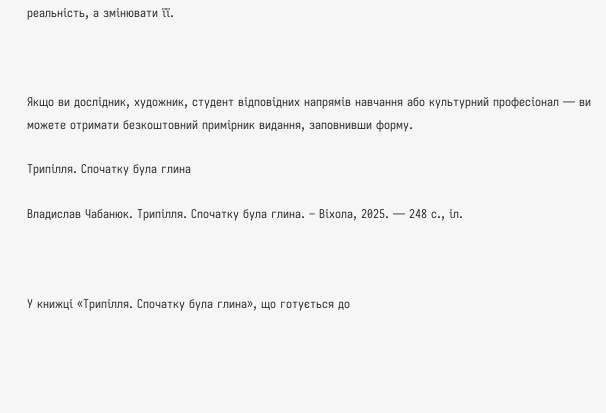реальність, а змінювати її.



Якщо ви дослідник, художник, студент відповідних напрямів навчання або культурний професіонал — ви можете отримати безкоштовний примірник видання, заповнивши форму.

Трипілля. Спочатку була глина

Владислав Чабанюк. Трипілля. Спочатку була глина. – Віхола, 2025. — 248 с., іл.



У книжці «Трипілля. Спочатку була глина», що готується до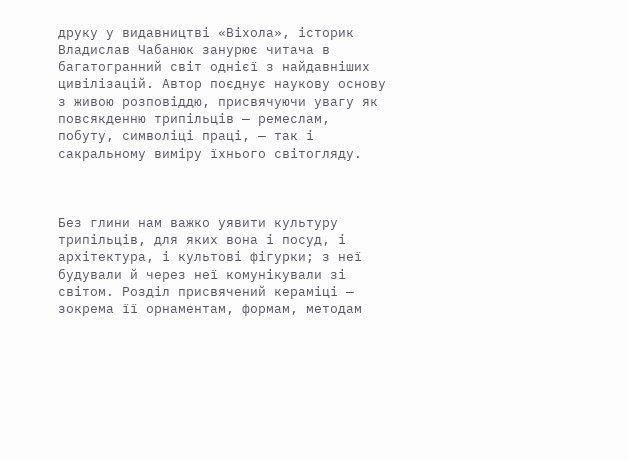друку у видавництві «Віхола», історик Владислав Чабанюк занурює читача в багатогранний світ однієї з найдавніших цивілізацій. Автор поєднує наукову основу з живою розповіддю, присвячуючи увагу як повсякденню трипільців — ремеслам, побуту, символіці праці, — так і сакральному виміру їхнього світогляду.



Без глини нам важко уявити культуру трипільців, для яких вона і посуд, і архітектура, і культові фігурки; з неї будували й через неї комунікували зі світом. Розділ присвячений кераміці — зокрема її орнаментам, формам, методам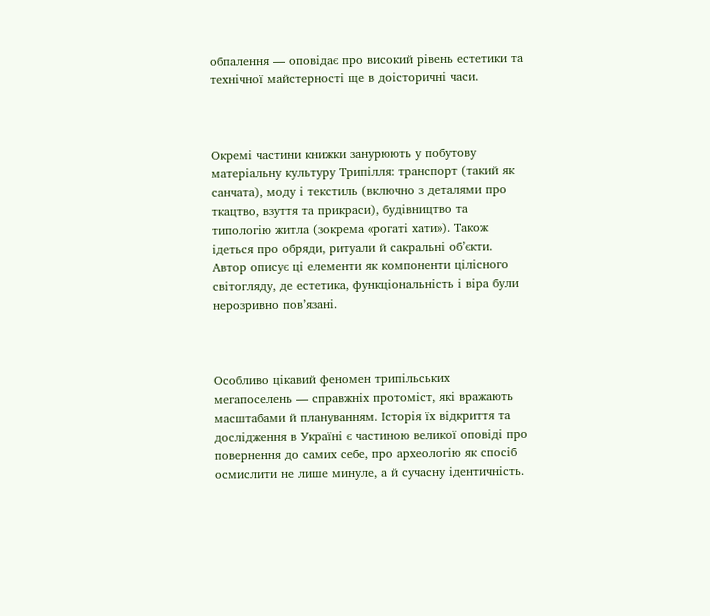обпалення — оповідає про високий рівень естетики та технічної майстерності ще в доісторичні часи.



Окремі частини книжки занурюють у побутову матеріальну культуру Трипілля: транспорт (такий як санчата), моду і текстиль (включно з деталями про ткацтво, взуття та прикраси), будівництво та типологію житла (зокрема «рогаті хати»). Також ідеться про обряди, ритуали й сакральні об’єкти. Автор описує ці елементи як компоненти цілісного світогляду, де естетика, функціональність і віра були нерозривно пов’язані.



Особливо цікавий феномен трипільських мегапоселень — справжніх протоміст, які вражають масштабами й плануванням. Історія їх відкриття та дослідження в Україні є частиною великої оповіді про повернення до самих себе, про археологію як спосіб осмислити не лише минуле, а й сучасну ідентичність.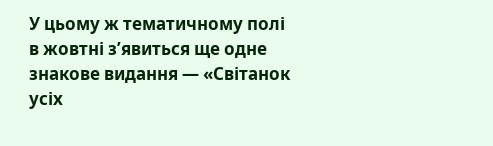У цьому ж тематичному полі в жовтні з’явиться ще одне знакове видання — «Світанок усіх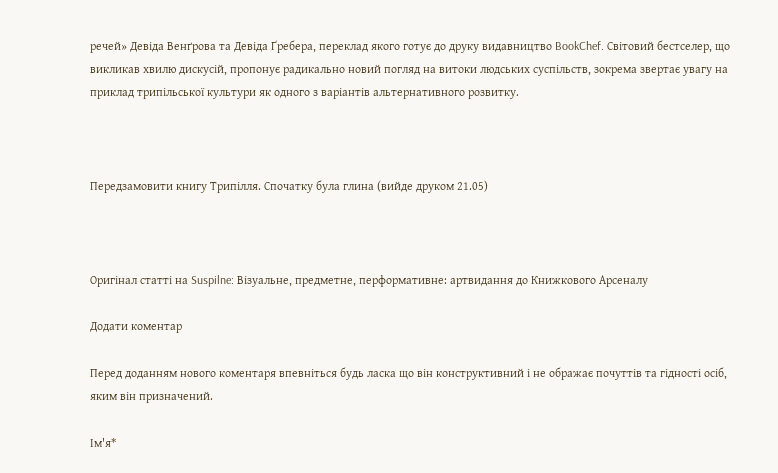речей» Девіда Венґрова та Девіда Ґребера, переклад якого готує до друку видавництво BookChef. Світовий бестселер, що викликав хвилю дискусій, пропонує радикально новий погляд на витоки людських суспільств, зокрема звертає увагу на приклад трипільської культури як одного з варіантів альтернативного розвитку.



Передзамовити книгу Трипілля. Спочатку була глина (вийде друком 21.05)



Оригінал статті на Suspilne: Візуальне, предметне, перформативне: артвидання до Книжкового Арсеналу

Додати коментар

Перед доданням нового коментаря впевніться будь ласка що він конструктивний і не ображає почуттів та гідності осіб, яким він призначений.

Ім'я*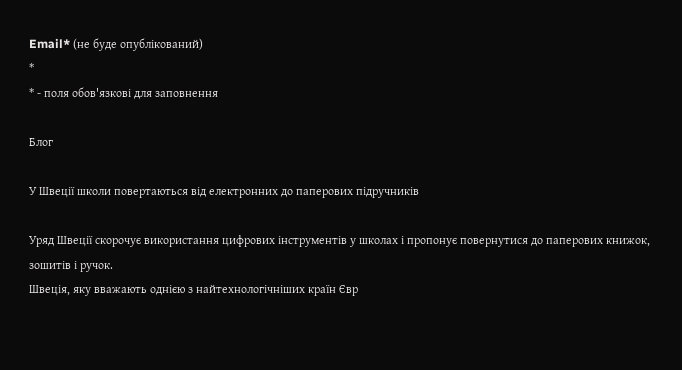Email* (не буде опублікований)
*
* - поля обов'язкові для заповнення

Блог

У Швеції школи повертаються від електронних до паперових підручників

Уряд Швеції скорочує використання цифрових інструментів у школах і пропонує повернутися до паперових книжок, зошитів і ручок.
Швеція, яку вважають однією з найтехнологічніших країн Євр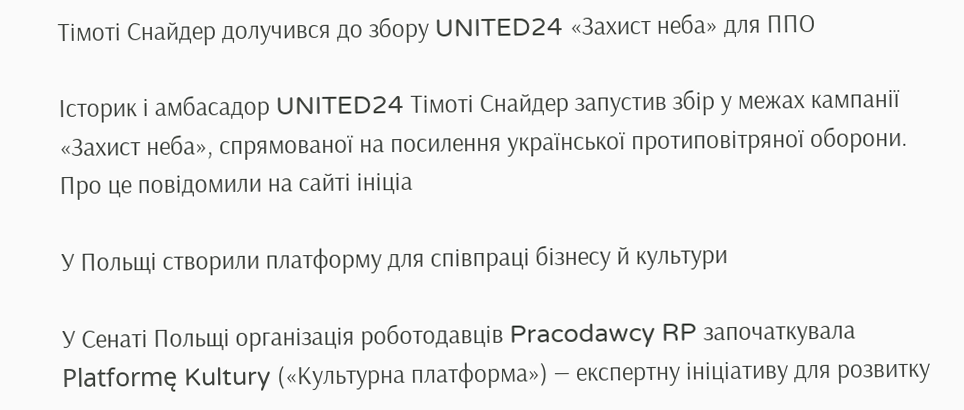Тімоті Снайдер долучився до збору UNITED24 «Захист неба» для ППО

Історик і амбасадор UNITED24 Тімоті Снайдер запустив збір у межах кампанії «Захист неба», спрямованої на посилення української протиповітряної оборони. Про це повідомили на сайті ініціа

У Польщі створили платформу для співпраці бізнесу й культури

У Сенаті Польщі організація роботодавців Pracodawcy RP започаткувала Platformę Kultury («Культурна платформа») — експертну ініціативу для розвитку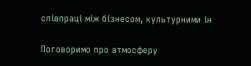співпраці між бізнесом, культурними ін

Поговоримо про атмосферу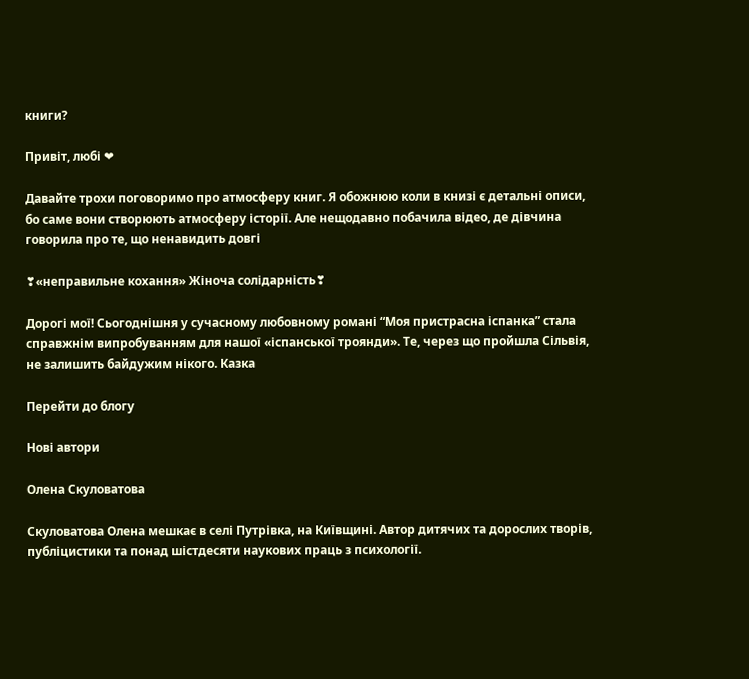книги?

Привіт, любі ❤

Давайте трохи поговоримо про атмосферу книг. Я обожнюю коли в книзі є детальні описи, бо саме вони створюють атмосферу історії. Але нещодавно побачила відео, де дівчина говорила про те, що ненавидить довгі

❣«неправильне кохання» Жіноча солідарність❣

Дорогі мої! Сьогоднішня у сучасному любовному романі “Моя пристрасна іспанка” стала справжнім випробуванням для нашої «іспанської троянди». Те, через що пройшла Сільвія, не залишить байдужим нікого. Казка

Перейти до блогу

Нові автори

Олена Скуловатова

Скуловатова Олена мешкає в селі Путрівка, на Київщині. Автор дитячих та дорослих творів, публіцистики та понад шістдесяти наукових праць з психології.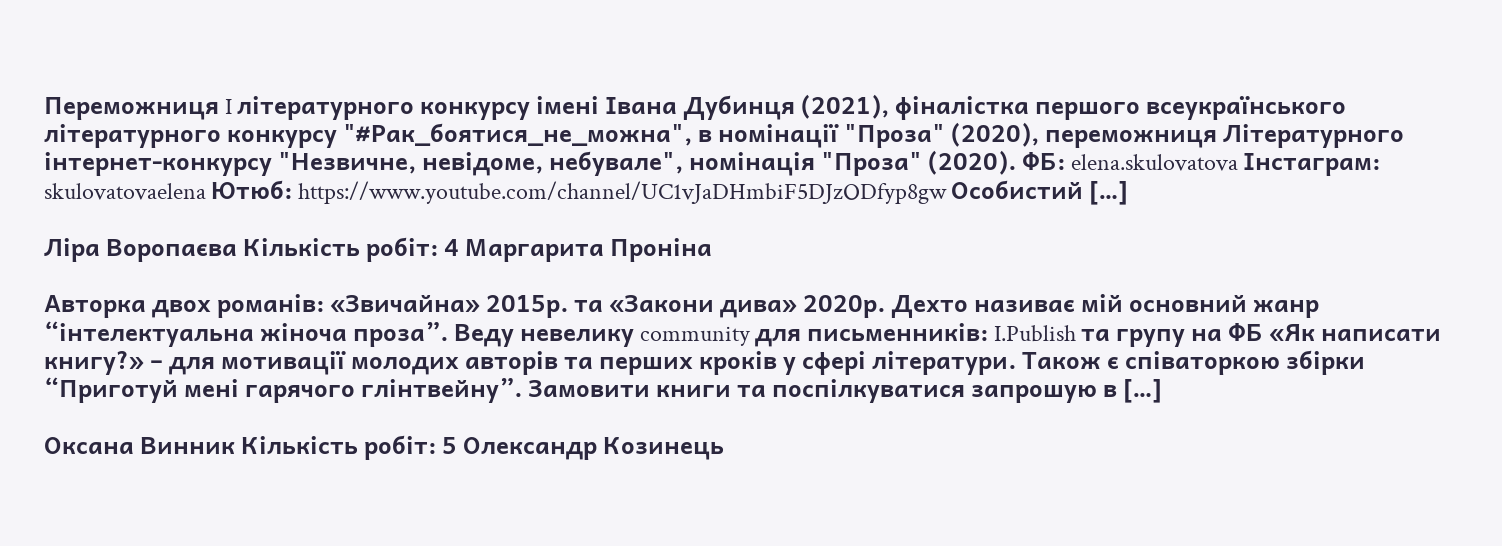Переможниця I літературного конкурсу імені Івана Дубинця (2021), фіналістка першого всеукраїнського літературного конкурсу "#Рак_боятися_не_можна", в номінації "Проза" (2020), переможниця Літературного інтернет-конкурсу "Незвичне, невідоме, небувале", номінація "Проза" (2020). ФБ: elena.skulovatova Інстаграм: skulovatovaelena Ютюб: https://www.youtube.com/channel/UC1vJaDHmbiF5DJzODfyp8gw Особистий […]

Ліра Воропаєва Кількість робіт: 4 Маргарита Проніна

Авторка двох романів: «Звичайна» 2015р. та «Закони дива» 2020р. Дехто називає мій основний жанр “інтелектуальна жіноча проза”. Веду невелику community для письменників: I.Publish та групу на ФБ «Як написати книгу?» – для мотивації молодих авторів та перших кроків у сфері літератури. Також є співаторкою збірки “Приготуй мені гарячого глінтвейну”. Замовити книги та поспілкуватися запрошую в […]

Оксана Винник Кількість робіт: 5 Олександр Козинець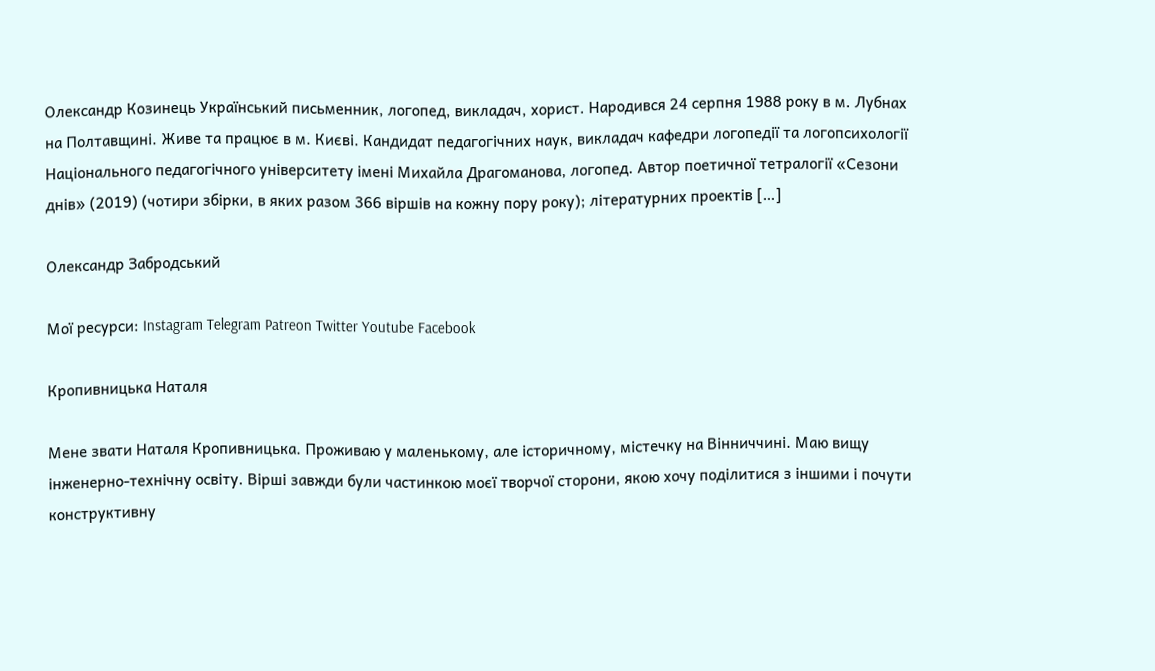Олександр Козинець Український письменник, логопед, викладач, хорист. Народився 24 серпня 1988 року в м. Лубнах на Полтавщині. Живе та працює в м. Києві. Кандидат педагогічних наук, викладач кафедри логопедії та логопсихології Національного педагогічного університету імені Михайла Драгоманова, логопед. Автор поетичної тетралогії «Сезони днів» (2019) (чотири збірки, в яких разом 366 віршів на кожну пору року); літературних проектів […]

Олександр Забродський

Мої ресурси: Instagram Telegram Patreon Twitter Youtube Facebook

Кропивницька Наталя

Мене звати Наталя Кропивницька. Проживаю у маленькому, але історичному, містечку на Вінниччині. Маю вищу інженерно-технічну освіту. Вірші завжди були частинкою моєї творчої сторони, якою хочу поділитися з іншими і почути конструктивну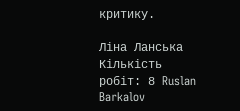критику.

Ліна Ланська Кількість робіт: 8 Ruslan Barkalov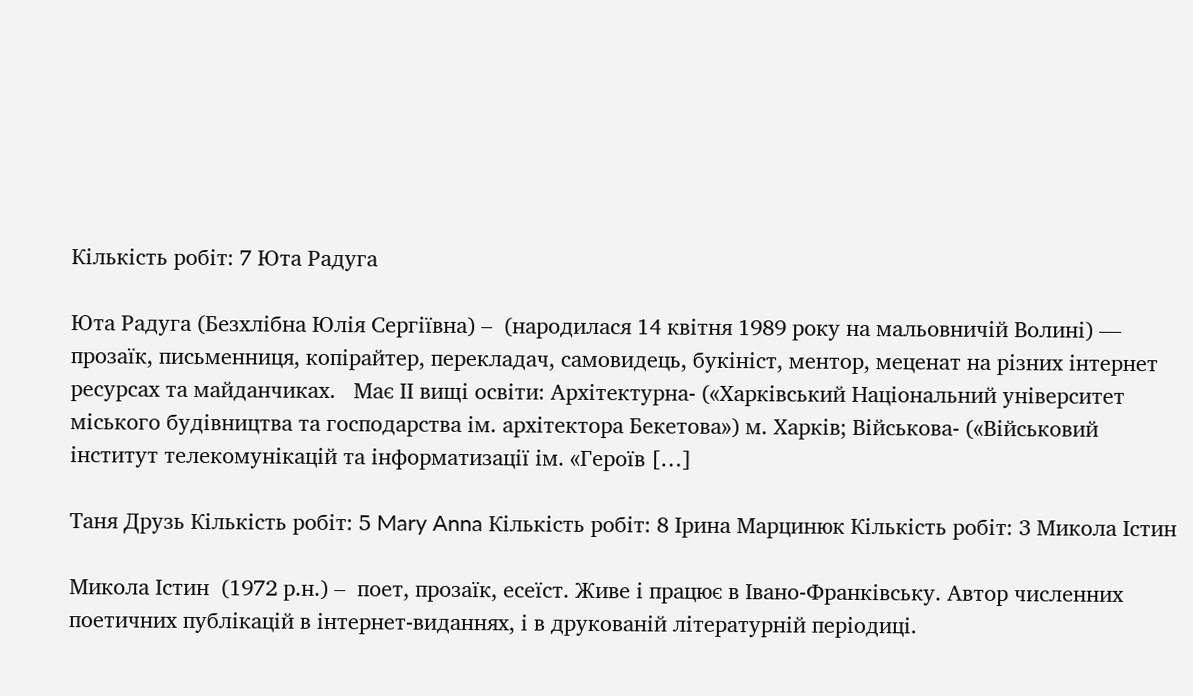Кількість робіт: 7 Юта Радуга

Юта Радуга (Безхлібна Юлія Сергіївна) –  (народилася 14 квітня 1989 року на мальовничій Волині) — прозаїк, письменниця, копірайтер, перекладач, самовидець, букініст, ментор, меценат на різних інтернет ресурсах та майданчиках.   Має ІІ вищі освіти: Архітектурна- («Харківський Національний університет міського будівництва та господарства ім. архітектора Бекетова») м. Харків; Військова- («Військовий інститут телекомунікацій та інформатизації ім. «Героїв […]

Таня Друзь Кількість робіт: 5 Mary Anna Кількість робіт: 8 Ірина Марцинюк Кількість робіт: 3 Микола Істин

Микола Істин  (1972 р.н.) –  поет, прозаїк, есеїст. Живе і працює в Івано-Франківську. Автор численних поетичних публікацій в інтернет-виданнях, і в друкованій літературній періодиці.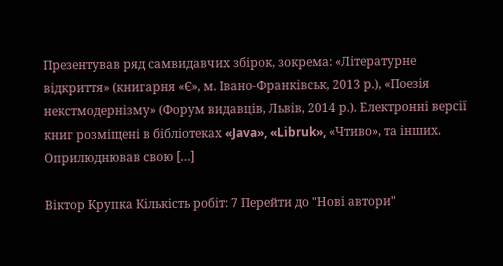Презентував ряд самвидавчих збірок, зокрема: «Літературне відкриття» (книгарня «Є», м. Івано-Франківськ, 2013 р.), «Поезія некстмодернізму» (Форум видавців, Львів, 2014 р.). Електронні версії книг розміщені в бібліотеках «Java», «Libruk», «Чтиво», та інших. Оприлюднював свою […]

Віктор Крупка Кількість робіт: 7 Перейти до "Нові автори"